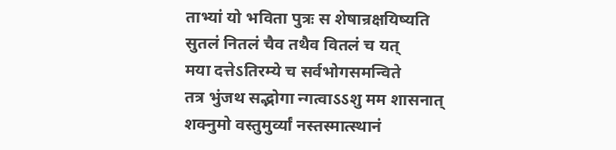ताभ्यां यो भविता पुत्रः स शेषान्रक्षयिष्यति
सुतलं नितलं चैव तथैव वितलं च यत्
मया दत्तेऽतिरम्ये च सर्वभोगसमन्विते
तत्र भुंजथ सद्भोगा न्गत्वाऽऽशु मम शासनात्
शक्नुमो वस्तुमुर्व्यां नस्तस्मात्स्थानं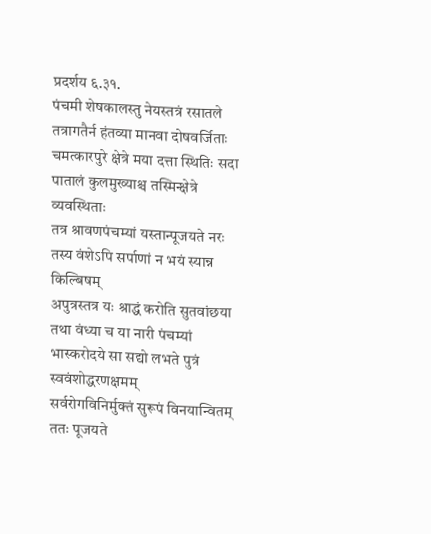प्रदर्शय ६.३१.
पंचमी शेषकालस्तु नेयस्तत्रं रसातले
तत्रागतैर्न हंतव्या मानवा दोषवर्जिताः
चमत्कारपुरे क्षेत्रे मया दत्ता स्थितिः सदा
पातालं कुलमुख्याश्च तस्मिन्क्षेत्रे व्यवस्थिताः
तत्र श्रावणपंचम्यां यस्तान्पूजयते नरः
तस्य वंशेऽपि सर्पाणां न भयं स्यान्न किल्बिषम्
अपुत्रस्तत्र यः श्राद्धं करोति सुतवांछया
तथा वंध्या च या नारी पंचम्यां भास्करोदये सा सद्यो लभते पुत्रं स्ववंशोद्धरणक्षमम्
सर्वरोगविनिर्मुक्तं सुरूपं विनयान्वितम्
ततः पूजयते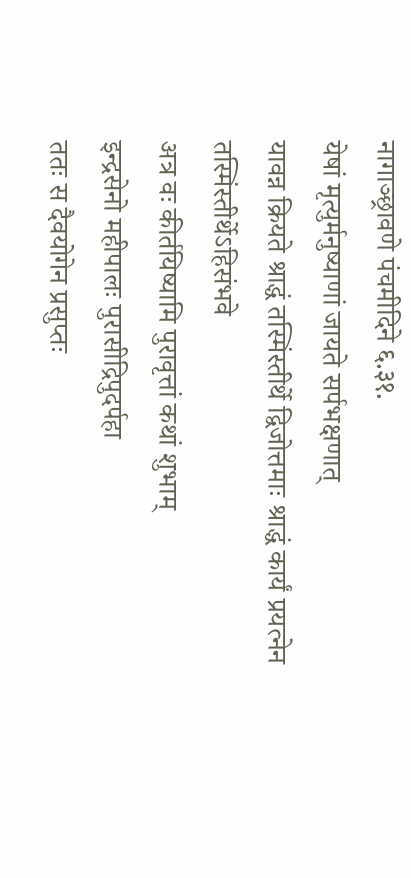नागाञ्छ्रावणे पंचमीदिने ६.३१.
येषां मृत्युर्मनुष्याणां जायते सर्पभक्षणात्
यावन्न क्रियते श्राद्धं तस्मिंस्तीर्थे द्विजोत्तमाः श्राद्धं कार्यं प्रयत्नेन तस्मिंस्तीर्थेऽहिसंभवे
अत्र वः कीर्तयिष्यामि पुरावृत्तां कथां शुभाम्
इन्द्रसेनो महीपालः पुरासीद्रिपुदर्पहा
ततः स दैवयोगेन प्रसुप्तः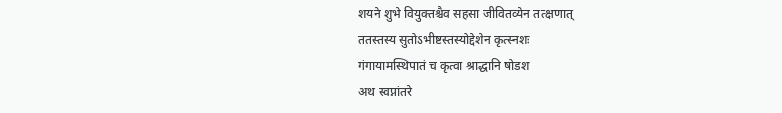शयने शुभे वियुक्तश्चैव सहसा जीवितव्येन तत्क्षणात्
ततस्तस्य सुतोऽभीष्टस्तस्योद्देशेन कृत्स्नशः
गंगायामस्थिपातं च कृत्वा श्राद्धानि षोडश
अथ स्वप्नांतरे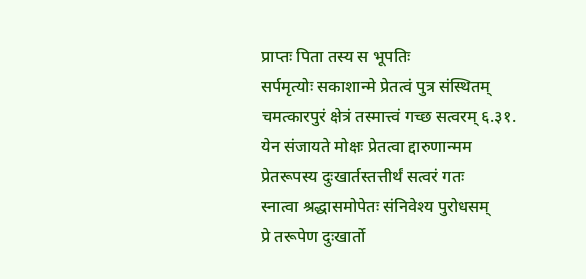प्राप्तः पिता तस्य स भूपतिः
सर्पमृत्योः सकाशान्मे प्रेतत्वं पुत्र संस्थितम्
चमत्कारपुरं क्षेत्रं तस्मात्त्वं गच्छ सत्वरम् ६.३१.
येन संजायते मोक्षः प्रेतत्वा द्दारुणान्मम
प्रेतरूपस्य दुःखार्तस्तत्तीर्थं सत्वरं गतः
स्नात्वा श्रद्धासमोपेतः संनिवेश्य पुरोधसम्
प्रे तरूपेण दुःखार्तो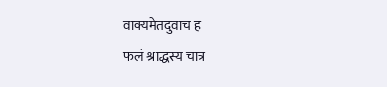वाक्यमेतदुवाच ह
फलं श्राद्धस्य चात्र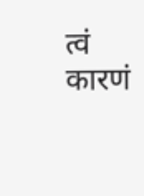त्वं कारणं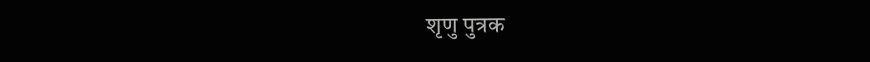शृणु पुत्रक